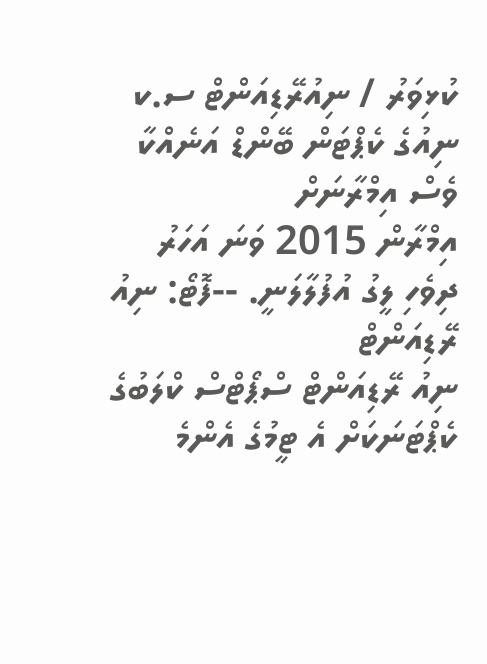ކުޅިވަރު / ނިއުރޭޑިއަންޓް ސ.ކ
ނިއުގެ ކެޕްޓަން ބޭންޑް އަނެއްކާ ވެސް އިމްރާނަށް
އިމްރާން 2015 ވަނަ އަހަރު ދިވެހި ލީގު އުފުލާލަނީ. --ފޮޓޯ: ނިއު ރޭޑިއަންޓް
ނިއު ރޭޑިއަންޓް ސްޕޯޓްސް ކްލަބުގެ ކެޕްޓަނަކަށް އެ ޓީމުގެ އެންމެ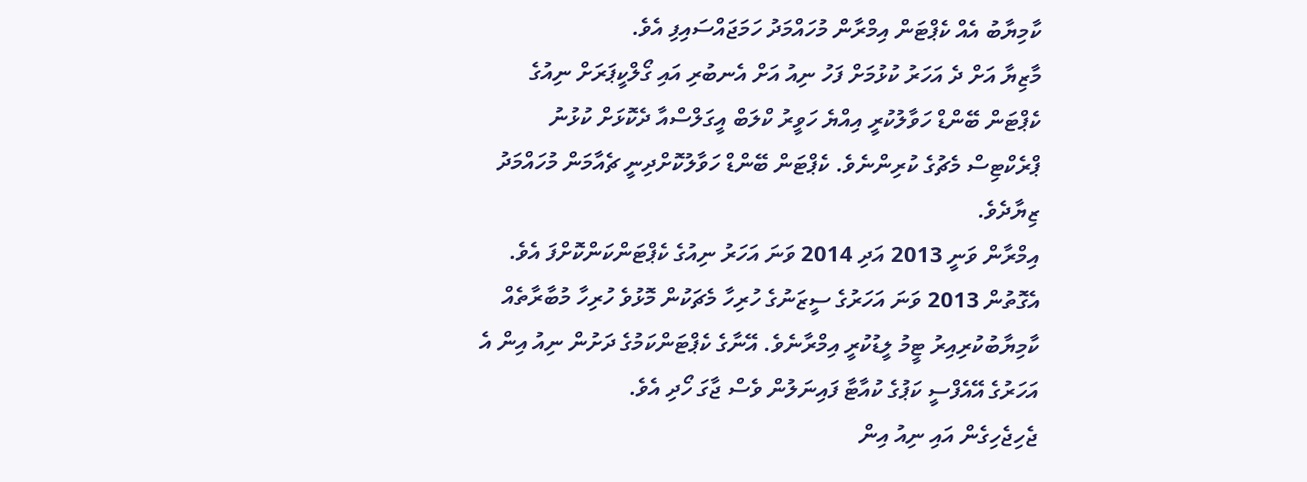ކާމިޔާބު އެއް ކެޕްޓަން އިމްރާން މުހައްމަދު ހަމަޖައްސައިފި އެވެ.
މާޒިޔާ އަށް ދެ އަހަރު ކުޅުމަށް ފަހު ނިއު އަށް އެނބުރި އައި ގޯލްކީޕަރަށް ނިއުގެ ކެޕްޓަން ބޭންޑް ހަވާލުކުރީ އިއްޔެ ހަވީރު ކްލަބް އީގަލްސްއާ ދެކޮޅަށް ކުޅުނު ޕްރެކްޓިސް މެޗުގެ ކުރިންނެވެ. ކެޕްޓަން ބޭންޑް ހަވާލުކޮށްދިނީ ޗެއާމަން މުހައްމަދު ޒިޔާދެވެ.
އިމްރާން ވަނީ 2013 އަދި 2014 ވަނަ އަހަރު ނިއުގެ ކެޕްޓަންކަންކޮށްފަ އެވެ. އެގޮތުން 2013 ވަނަ އަހަރުގެ ސީޒަނުގެ ހުރިހާ މެޗަކުން މޮޅުވެ ހުރިހާ މުބާރާތެއް ކާމިޔާބުކުރިއިރު ޓީމު ލީޑުކުރީ އިމްރާނެވެ. އޭނާގެ ކެޕްޓަންކަމުގެ ދަށުން ނިއު އިން އެ އަހަރުގެ އޭއެފްސީ ކަޕުގެ ކުއާޓާ ފައިނަލުން ވެސް ޖާގަ ހޯދި އެވެ.
ޖެހިޖެހިގެން އައި ނިއު އިން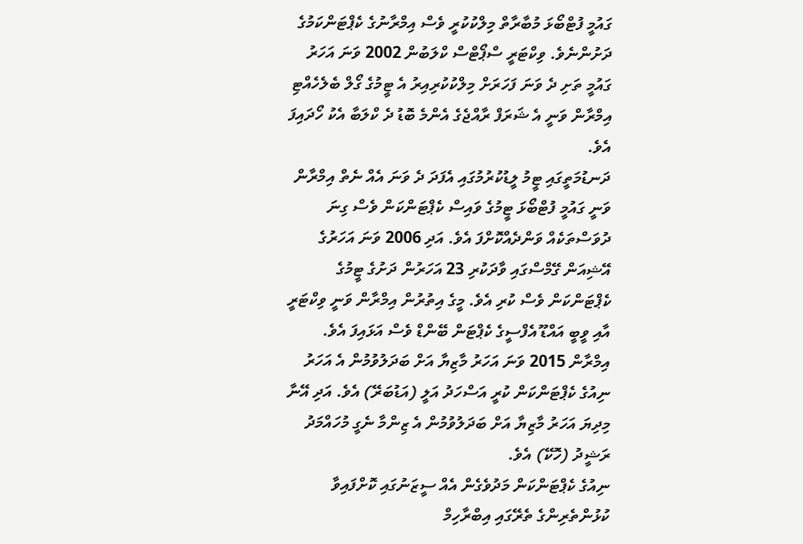ގައުމީ ފުޓްބޯޅަ މުބާރާތް މިލްކުކުރީ ވެސް އިމްރާނުގެ ކެޕްޓަންކަމުގެ ދަށުންނެވެ. ވިކްޓަރީ ސްޕޯޓްސް ކްލަބުން 2002 ވަނަ އަހަރު ގައުމީ ތަށި ދެ ވަނަ ފަހަރަށް މިލްކުކުރިއިރު އެ ޓީމުގެ ގޯލް ބެލެހެއްޓި އިމްރާން ވަނީ އެ ޝަރަފް ރާއްޖެގެ އެންމެ ބޮޑު ދެ ކްލަބާ އެކު ހޯދައިފަ އެވެ.
ދަނޑުމަތީގައި ޓީމު ލީޑުކުރުމުގައި އެފަދަ ދެ ވަނަ އެއް ނެތް އިމްރާން ވަނީ ގައުމީ ފުޓްބޯޅަ ޓީމުގެ ވައިސް ކެޕްޓަންކަން ވެސް ގިނަ ދުވަސްތަކެއް ވަންދެއްކޮށްފަ އެވެ. އަދި 2006 ވަނަ އަހަރުގެ އޭޝިއަން ގޭމްސްގައި ވާދަކުރި 23 އަހަރުން ދަށުގެ ޓީމުގެ ކެޕްޓަންކަން ވެސް ކުރި އެވެ. މީގެ އިތުރުން އިމްރާން ވަނީ ވިކްޓަރީ އާއި ވީބީ އައްޑޫ އެފްސީގެ ކެޕްޓަން ބޭންޑް ވެސް އަޅައިފަ އެވެ.
އިމްރާން 2015 ވަނަ އަހަރު މާޒިޔާ އަށް ބަދަލުވުމުން އެ އަހަރު ނިއުގެ ކެޕްޓަންކަން ކުރީ އަސްހަދު އަލީ (އަޑުބަރޭ) އެވެ. އަދި އޭނާ މިދިޔަ އަހަރު މާޒިޔާ އަށް ބަދަލުވުމުން އެ ޒިންމާ ނެގީ މުހައްމަދު ރަޝީދު (ހޮކޭ) އެވެ.
ނިއުގެ ކެޕްޓަންކަން މަދުވެގެން އެއް ސީޒަނުގައި ކޮށްފައިވާ ކުޅުންތެރިންގެ ތެރޭގައި އިބްރާހިމް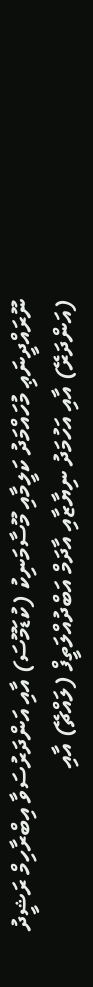ނޫރައްދީނަޢި މުހައްމަދު ކަލީމާއި މޫސާމަނިކު (ކުޑަމޫސަ) އާއި އަންދަރުސަވާ އިބްރާހިމް ރަޝީދު (އަންދަރޭ) އާއި އަހުމަދު ނިޔާޒާއި އާދަމް އަބްދުއްލަތީފް (ލައްޗޭ) އާއި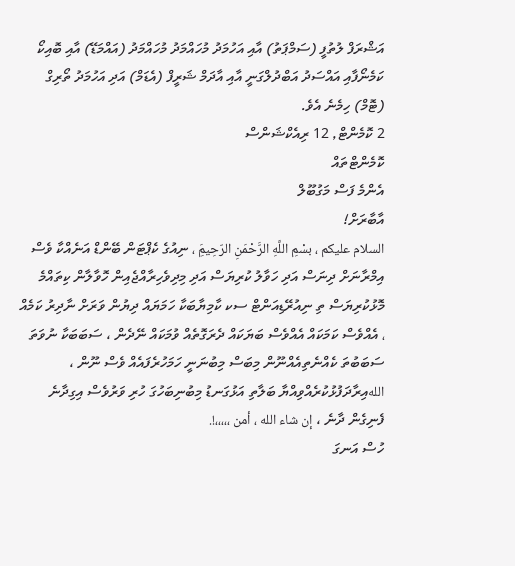އަޝްރަފް ލުތުފީ (ސަމްޕަތު) އާއި އަހުމަދު މުހައްމަދު މުހައްމަދު (އައްމަޑޭ) އާއި ބޮއިކޯ ކަމެނޯފާއި އައްސަދު އަބްދުލްގަނީ އާއި އާދަމް ޝަރީފް (އެޑަމް) އަދި އަހުމަދު ތޯރިގް (ޓޮމް) ހިމެނެ އެވެ.
2 ކޮމެންޓް, 12 ރިއެކްޝަންސް
ކޮމެންޓްތައް
އެންމެ ފަސް މަގުބޫލް
އާބާރަށް!
السلام عليكم ، بسْمِ اللَّهِ الرَّحْمَنِ الرّحِيمَِ ، ނިއުގެ ކެޕްޓަން ބޭންޑް އަނެއްކާ ވެސް އިމްރާނަށް ދިނަސް އަދި ހަވާލު ކުރިޔަސް އަދި މިދިވެހިރާއްޖެއިން ހޮވާލާން ކިތައްމެ މޮޅުކުރިޔަސް ތި ނިއުރޭޑިއަންޓް ސކ ކާމިޔާބަކާ ހަމަޔައް ދިޔުން ވަރަށް ނާދިރު ކަމެއް ، އެއްވެސް ކަމަކައް އެއްވެސް ބަޔަކައް ދެރަގޮތެއް ވުމަކައް ނޭދެން ، ސަބަބަކާ ނުވަތަ ސަބަބުތަ ކެއްނެތިއެއްނޫން މިބަސް މިބުނަނީ ހަމަހުރެފައެއް ވެސް ނޫން ، اللهއިރާދަފުޅުކުރެއްވިއްޔާ ބަލާތި އަޅުގަނޑު މިބުނިބަހުގަ ހުރި ވަރުވެސް އިގިދާނެ ފެނިގެން ދާނެ ، إن شاء الله ، أمن ،،،،،!.
ހުސް އަނގަ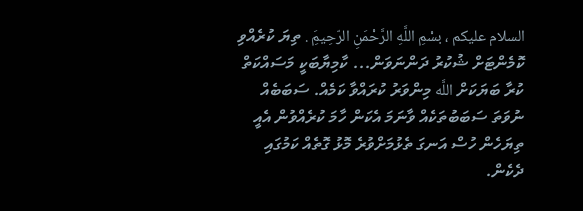السلام عليكم ، بسْمِ اللَّهِ الرَّحْمَنِ الرّحِيمَِ . ތިޔަ ކުރެއްވި ކޮމެންޓަށް ޝުކުރު ދަންނަވަން... ކާމިޔާބަކީ މަސައްކަތް ކުރާ ބަޔަކަށް اللَّه މިންވަރު ކުރައްވާ ކަމެއް. ސަބަބެއް ނުވަތަ ސަބަބުތަކެއް ވާނަމަ އެކަން ހާމަ ކުރެއްވުން އެއީ ތިޔަހެން ހުސް އަނގަ ތެޅުމަށްވުރެ މޮޅު ގޮތެއް ކަމުގައި ދެކެން.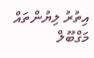އިތުރު ލިޔުންތައް
މަގްބޫލް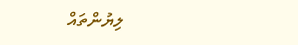ލިޔުންތައް